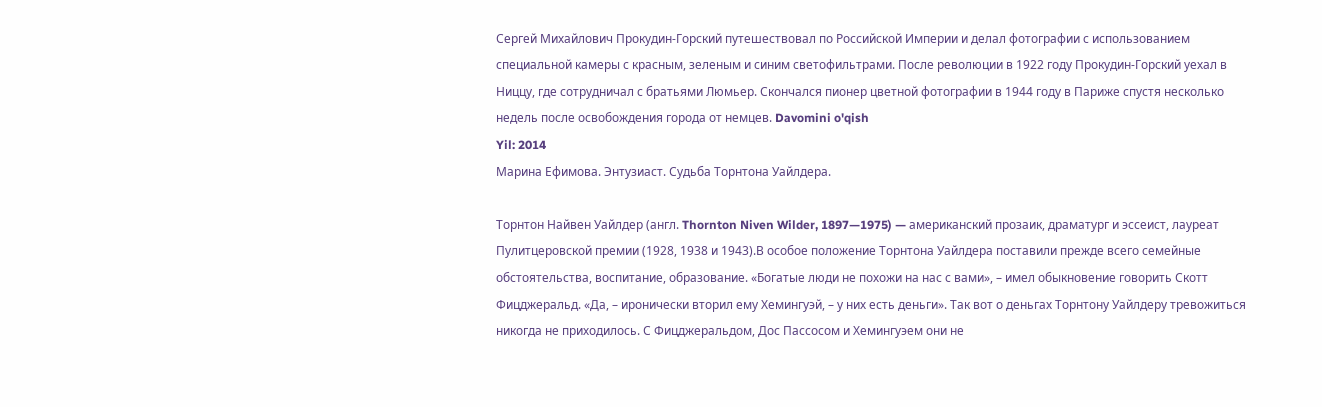Сергей Михайлович Прокудин-Горский путешествовал по Российской Империи и делал фотографии с использованием специальной камеры с красным, зеленым и синим светофильтрами. После революции в 1922 году Прокудин-Горский уехал в Ниццу, где сотрудничал с братьями Люмьер. Скончался пионер цветной фотографии в 1944 году в Париже спустя несколько недель после освобождения города от немцев. Davomini o'qish
Yil: 2014
Марина Ефимова. Энтузиаст. Судьба Торнтона Уайлдера.

Торнтон Найвен Уайлдер (англ. Thornton Niven Wilder, 1897—1975) — американский прозаик, драматург и эссеист, лауреат Пулитцеровской премии (1928, 1938 и 1943).В особое положение Торнтона Уайлдера поставили прежде всего семейные обстоятельства, воспитание, образование. «Богатые люди не похожи на нас с вами», – имел обыкновение говорить Скотт Фицджеральд. «Да, – иронически вторил ему Хемингуэй, – у них есть деньги». Так вот о деньгах Торнтону Уайлдеру тревожиться никогда не приходилось. С Фицджеральдом, Дос Пассосом и Хемингуэем они не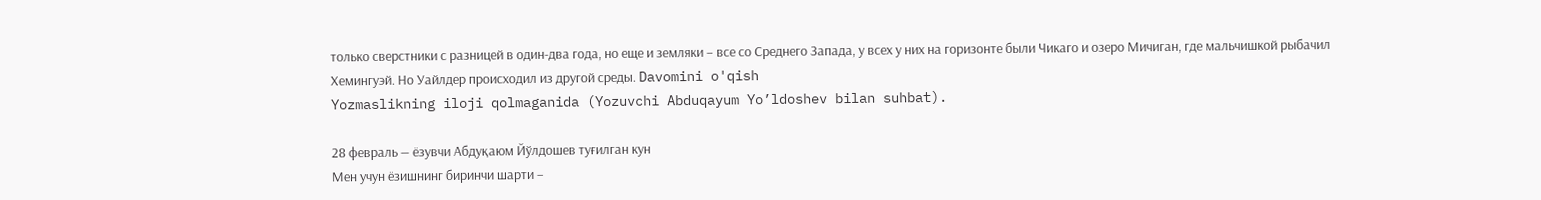только сверстники с разницей в один-два года, но еще и земляки – все со Среднего Запада, у всех у них на горизонте были Чикаго и озеро Мичиган, где мальчишкой рыбачил Хемингуэй. Но Уайлдер происходил из другой среды. Davomini o'qish
Yozmaslikning iloji qolmaganida (Yozuvchi Abduqayum Yo’ldoshev bilan suhbat).

28 февраль — ёзувчи Абдуқаюм Йўлдошев туғилган кун
Мен учун ёзишнинг биринчи шарти –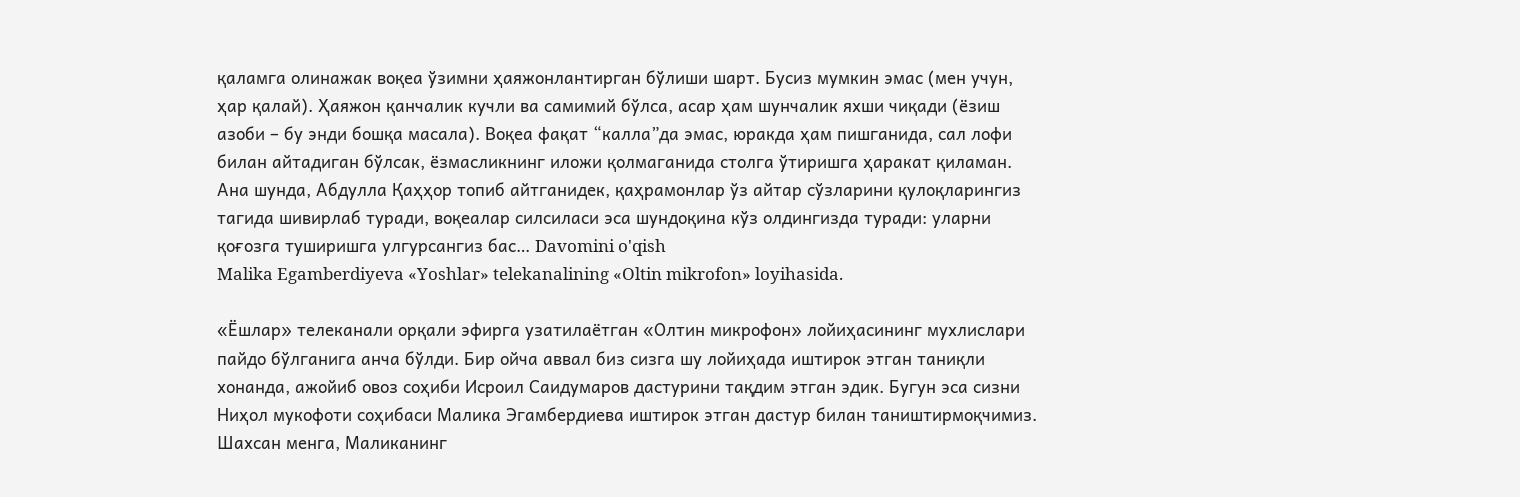қаламга олинажак воқеа ўзимни ҳаяжонлантирган бўлиши шарт. Бусиз мумкин эмас (мен учун, ҳар қалай). Ҳаяжон қанчалик кучли ва самимий бўлса, асар ҳам шунчалик яхши чиқади (ёзиш азоби – бу энди бошқа масала). Воқеа фақат “калла”да эмас, юракда ҳам пишганида, сал лофи билан айтадиган бўлсак, ёзмасликнинг иложи қолмаганида столга ўтиришга ҳаракат қиламан. Ана шунда, Абдулла Қаҳҳор топиб айтганидек, қаҳрамонлар ўз айтар сўзларини қулоқларингиз тагида шивирлаб туради, воқеалар силсиласи эса шундоқина кўз олдингизда туради: уларни қоғозга туширишга улгурсангиз бас… Davomini o'qish
Malika Egamberdiyeva «Yoshlar» telekanalining «Oltin mikrofon» loyihasida.

«Ёшлар» телеканали орқали эфирга узатилаётган «Олтин микрофон» лойиҳасининг мухлислари пайдо бўлганига анча бўлди. Бир ойча аввал биз сизга шу лойиҳада иштирок этган таниқли хонанда, ажойиб овоз соҳиби Исроил Саидумаров дастурини тақдим этган эдик. Бугун эса сизни Ниҳол мукофоти соҳибаси Малика Эгамбердиева иштирок этган дастур билан таништирмоқчимиз. Шахсан менга, Маликанинг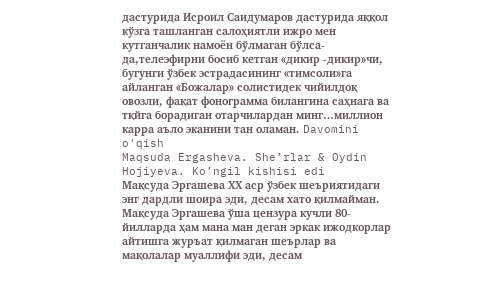дастурида Исроил Саидумаров дастурида яққол кўзга ташланган салоҳиятли ижро мен кутганчалик намоён бўлмаган бўлса-да,телеэфирни босиб кетган «дикир -дикир»чи, бугунги ўзбек эстрадасининг «тимсоли»га айланган «Божалар» солистидек чийилдоқ овозли, фақат фонограмма билангина саҳнага ва тқйга борадиган отарчилардан минг…миллион карра аъло эканини тан оламан. Davomini o'qish
Maqsuda Ergasheva. She’rlar & Oydin Hojiyeva. Ko’ngil kishisi edi
Мақсуда Эргашева ХХ аср ўзбек шеъриятидаги энг дардли шоира эди, десам хато қилмайман. Мақсуда Эргашева ўша цензура кучли 80-йилларда ҳам мана ман деган эркак ижодкорлар айтишга журъат қилмаган шеърлар ва мақолалар муаллифи эди, десам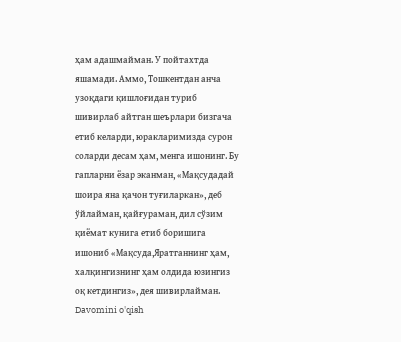ҳам адашмайман. У пойтахтда яшамади. Аммо, Тошкентдан анча узоқдаги қишлоғидан туриб шивирлаб айтган шеърлари бизгача етиб келарди, юракларимизда сурон соларди десам ҳам, менга ишонинг. Бу гапларни ёзар эканман, «Мақсудадай шоира яна қачон туғиларкан», деб ўйлайман, қайғураман, дил сўзим қиёмат кунига етиб боришига ишониб «Мақсуда,Яратганнинг ҳам, халқингизнинг ҳам олдида юзингиз оқ кетдингиз», дея шивирлайман. Davomini o'qish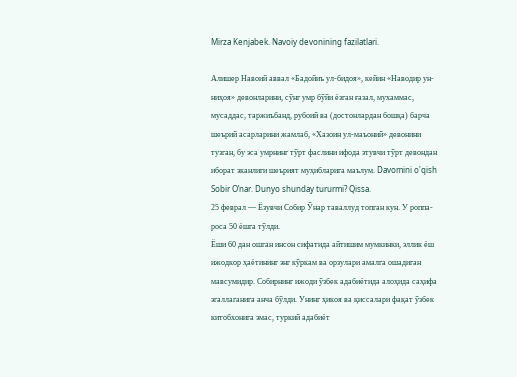Mirza Kenjabek. Navoiy devonining fazilatlari.

Алишер Навоий аввал «Бадойиъ ул-бидоя», кейин «Наводир ун-ниҳоя» девонларини, сўнг умр бўйи ёзган ғазал, мухаммас, мусаддас, таржиъбанд, рубоий ва (достонлардан бошқа) барча шеърий асарларини жамлаб, «Хазоин ул-маъоний» девонини тузган, бу эса умрнинг тўрт фаслини ифода этувчи тўрт девондан иборат эканлиги шеърият муҳибларига маълум. Davomini o'qish
Sobir O’nar. Dunyo shunday tururmi? Qissa.
25 феврал — Ёзувчи Собир Ўнар таваллуд топган кун. У роппа-роса 50 ёшга тўлди.
Ёши 60 дан ошган инсон сифатида айтишим мумкинки, эллик ёш ижодкор ҳаётининг энг кўркам ва орзулари амалга ошадиган мавсумидир. Собирнинг ижоди ўзбек адабиётида алоҳида саҳифа эгаллаганига анча бўлди. Унинг ҳикоя ва қиссалари фақат ўзбек китобхонига эмас, туркий адабиёт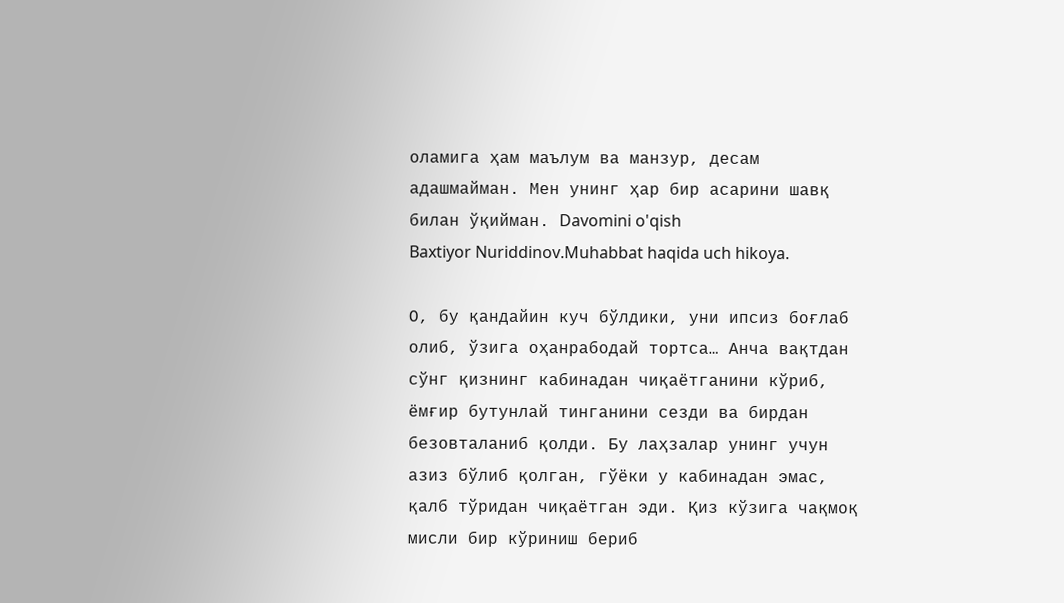оламига ҳам маълум ва манзур, десам адашмайман. Мен унинг ҳар бир асарини шавқ билан ўқийман. Davomini o'qish
Baxtiyor Nuriddinov.Muhabbat haqida uch hikoya.

О, бу қандайин куч бўлдики, уни ипсиз боғлаб олиб, ўзига оҳанрабодай тортса… Анча вақтдан сўнг қизнинг кабинадан чиқаётганини кўриб, ёмғир бутунлай тинганини сезди ва бирдан безовталаниб қолди. Бу лаҳзалар унинг учун азиз бўлиб қолган, гўёки у кабинадан эмас, қалб тўридан чиқаётган эди. Қиз кўзига чақмоқ мисли бир кўриниш бериб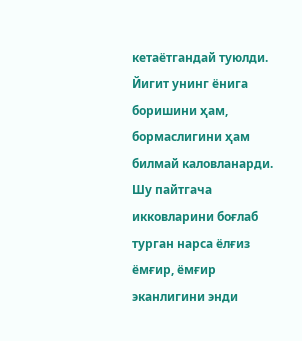кетаётгандай туюлди. Йигит унинг ёнига боришини ҳам, бормаслигини ҳам билмай каловланарди. Шу пайтгача икковларини боғлаб турган нарса ёлғиз ёмғир, ёмғир эканлигини энди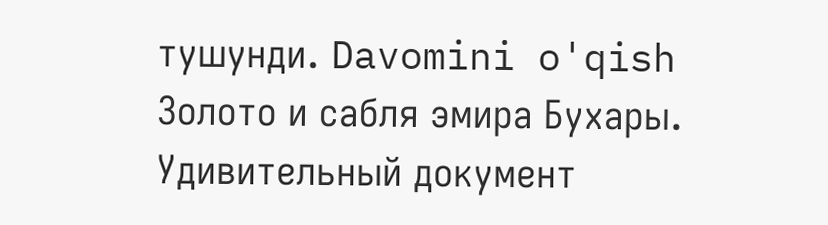тушунди. Davomini o'qish
Золото и сабля эмира Бухары.
Удивительный документ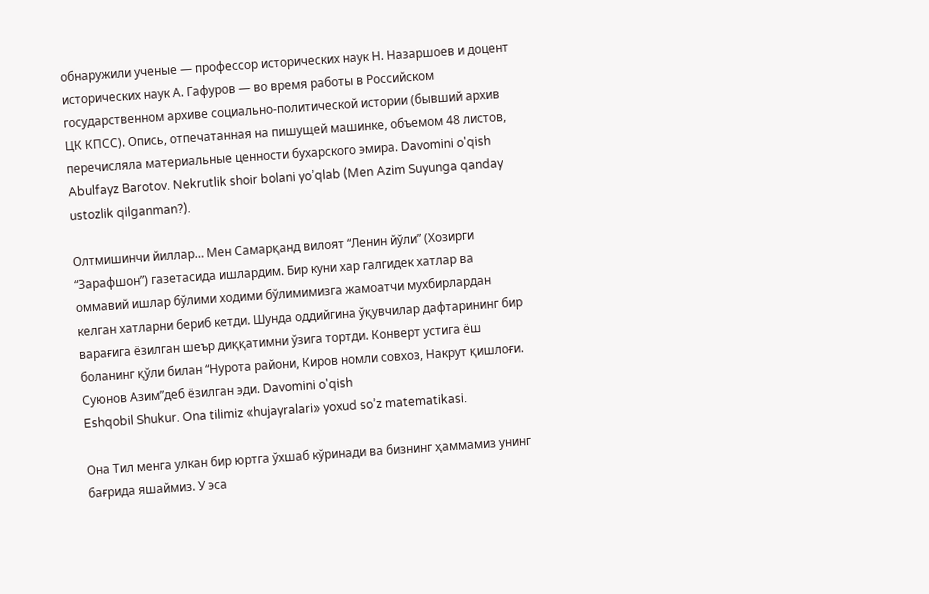обнаружили ученые — профессор исторических наук Н. Назаршоев и доцент исторических наук А. Гафуров — во время работы в Российском государственном архиве социально-политической истории (бывший архив ЦК КПСС). Опись, отпечатанная на пишущей машинке, объемом 48 листов, перечисляла материальные ценности бухарского эмира. Davomini o'qish
Abulfayz Barotov. Nekrutlik shoir bolani yo’qlab (Men Azim Suyunga qanday ustozlik qilganman?).

Олтмишинчи йиллар… Мен Самарқанд вилоят “Ленин йўли” (Хозирги “Зарафшон”) газетасида ишлардим. Бир куни хар галгидек хатлар ва оммавий ишлар бўлими ходими бўлимимизга жамоатчи мухбирлардан келган хатларни бериб кетди. Шунда оддийгина ўқувчилар дафтарининг бир варағига ёзилган шеър диққатимни ўзига тортди. Конверт устига ёш боланинг қўли билан “Нурота райони, Киров номли совхоз, Накрут қишлоғи. Суюнов Азим”деб ёзилган эди. Davomini o'qish
Eshqobil Shukur. Ona tilimiz «hujayralari» yoxud so’z matematikasi.

Она Тил менга улкан бир юртга ўхшаб кўринади ва бизнинг ҳаммамиз унинг бағрида яшаймиз. У эса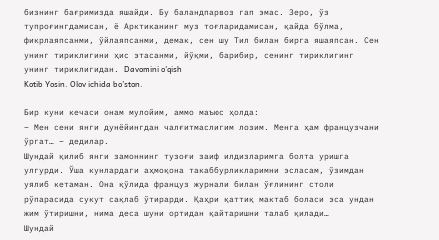бизнинг бағримизда яшайди. Бу баландпарвоз гап эмас. Зеро, ўз тупроғингдамисан, ё Арктиканинг муз тоғларидамисан, қайда бўлма, фикрлаяпсанми, ўйлаяпсанми, демак, сен шу Тил билан бирга яшаяпсан. Сен унинг тириклигини ҳис этасанми, йўқми, барибир, сенинг тириклигинг унинг тириклигидан. Davomini o'qish
Kotib Yosin. Olov ichida bo’ston.

Бир куни кечаси онам мулойим, аммо маъюс ҳолда:
– Мен сени янги дунёйингдан чалғитмаслигим лозим. Менга ҳам французчани ўргат… – дедилар.
Шундай қилиб янги замоннинг тузоғи заиф илдизларимга болта уришга улгурди. Ўша кунлардаги аҳмоқона такаббурликларимни эсласам, ўзимдан уялиб кетаман. Она қўлида француз журнали билан ўғлининг столи рўпарасида сукут сақлаб ўтирарди. Қаҳри қаттиқ мактаб боласи эса ундан жим ўтиришни, нима деса шуни ортидан қайтаришни талаб қилади…
Шундай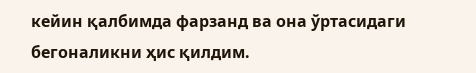кейин қалбимда фарзанд ва она ўртасидаги бегоналикни ҳис қилдим.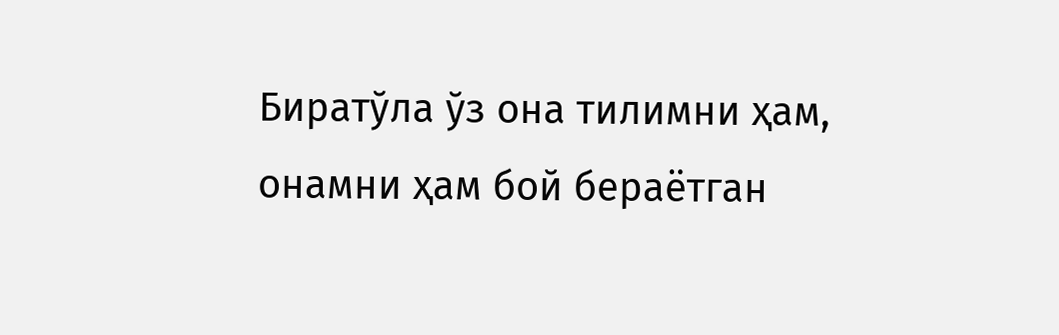Биратўла ўз она тилимни ҳам, онамни ҳам бой бераётган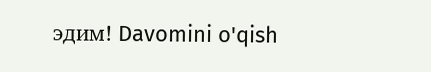эдим! Davomini o'qish